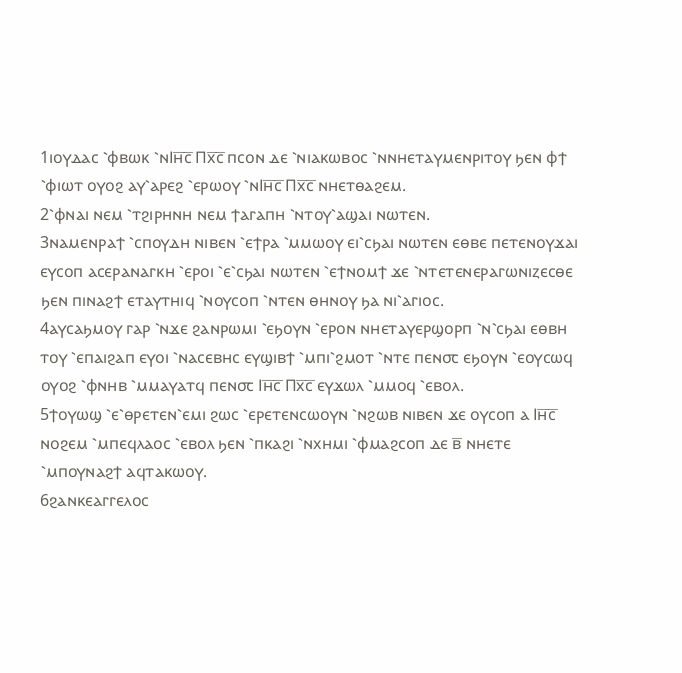1ⲓⲟⲩⲇⲁⲥ ⳿ⲫⲃⲱⲕ ⳿ⲛⲒⲏ̅ⲥ̅ Ⲡⲭ̅ⲥ̅ ⲡⲥⲟⲛ ⲇⲉ ⳿ⲛⲓⲁⲕⲱⲃⲟⲥ ⳿ⲛⲛⲏⲉⲧⲁⲩⲙⲉⲛⲣⲓⲧⲟⲩ ϧⲉⲛ ⲫϯ ⳿ⲫⲓⲱⲧ ⲟⲩⲟϩ ⲁⲩ⳿ⲁⲣⲉϩ ⳿ⲉⲣⲱⲟⲩ ⳿ⲛⲒⲏ̅ⲥ̅ Ⲡⲭ̅ⲥ̅ ⲛⲏⲉⲧⲑⲁϩⲉⲙ.
2⳿ⲫⲛⲁⲓ ⲛⲉⲙ ⳿ⲧϩⲓⲣⲏⲛⲏ ⲛⲉⲙ ϯⲁⲅⲁⲡⲏ ⳿ⲛⲧⲟⲩ⳿ⲁϣⲁⲓ ⲛⲱⲧⲉⲛ.
3ⲛⲁⲙⲉⲛⲣⲁϯ ⳿ⲥⲡⲟⲩⲇⲏ ⲛⲓⲃⲉⲛ ⳿ⲉϯⲣⲁ ⳿ⲙⲙⲱⲟⲩ ⲉⲓ⳿ⲥϧⲁⲓ ⲛⲱⲧⲉⲛ ⲉⲑⲃⲉ ⲡⲉⲧⲉⲛⲟⲩϫⲁⲓ ⲉⲩⲥⲟⲡ ⲁⲥⲉⲣⲁⲛⲁⲅⲕⲏ ⳿ⲉⲣⲟⲓ ⳿ⲉ⳿ⲥϧⲁⲓ ⲛⲱⲧⲉⲛ ⳿ⲉϯⲛⲟⲙϯ ϫⲉ ⳿ⲛⲧⲉⲧⲉⲛⲉⲣⲁⲅⲱⲛⲓⲍⲉⲥⲑⲉ ϧⲉⲛ ⲡⲓⲛⲁϩϯ ⲉⲧⲁⲩⲧⲏⲓϥ ⳿ⲛⲟⲩⲥⲟⲡ ⳿ⲛⲧⲉⲛ ⲑⲏⲛⲟⲩ ϧⲁ ⲛⲓ⳿ⲁⲅⲓⲟⲥ.
4ⲁⲩⲥⲁϧⲙⲟⲩ ⲅⲁⲣ ⳿ⲛϫⲉ ϩⲁⲛⲣⲱⲙⲓ ⳿ⲉϧⲟⲩⲛ ⳿ⲉⲣⲟⲛ ⲛⲏⲉⲧⲁⲩⲉⲣϣⲟⲣⲡ ⳿ⲛ⳿ⲥϧⲁⲓ ⲉⲑⲃⲏ ⲧⲟⲩ ⳿ⲉⲡⲁⲓϩⲁⲡ ⲉⲩⲟⲓ ⳿ⲛⲁⲥⲉⲃⲏⲥ ⲉⲩϣⲓⲃϯ ⳿ⲙⲡⲓ⳿ϩⲙⲟⲧ ⳿ⲛⲧⲉ ⲡⲉⲛ⳪ ⲉϧⲟⲩⲛ ⳿ⲉⲟⲩⲥⲱϥ ⲟⲩⲟϩ ⳿ⲫⲛⲏⲃ ⳿ⲙⲙⲁⲩⲁⲧϥ ⲡⲉⲛ⳪ Ⲓⲏ̅ⲥ̅ Ⲡⲭ̅ⲥ̅ ⲉⲩϫⲱⲗ ⳿ⲙⲙⲟϥ ⳿ⲉⲃⲟⲗ.
5ϯⲟⲩⲱϣ ⳿ⲉ⳿ⲑⲣⲉⲧⲉⲛ⳿ⲉⲙⲓ ϩⲱⲥ ⳿ⲉⲣⲉⲧⲉⲛⲥⲱⲟⲩⲛ ⳿ⲛϩⲱⲃ ⲛⲓⲃⲉⲛ ϫⲉ ⲟⲩⲥⲟⲡ ⲁ Ⲓⲏ̅ⲥ̅ ⲛⲟϩⲉⲙ ⳿ⲙⲡⲉϥⲗⲁⲟⲥ ⳿ⲉⲃⲟⲗ ϧⲉⲛ ⳿ⲡⲕⲁϩⲓ ⳿ⲛⲭⲏⲙⲓ ⳿ⲫⲙⲁϩⲥⲟⲡ ⲇⲉ ⲃ̅ ⲛⲏⲉⲧⲉ ⳿ⲙⲡⲟⲩⲛⲁϩϯ ⲁϥⲧⲁⲕⲱⲟⲩ.
6ϩⲁⲛⲕⲉⲁⲅⲅⲉⲗⲟⲥ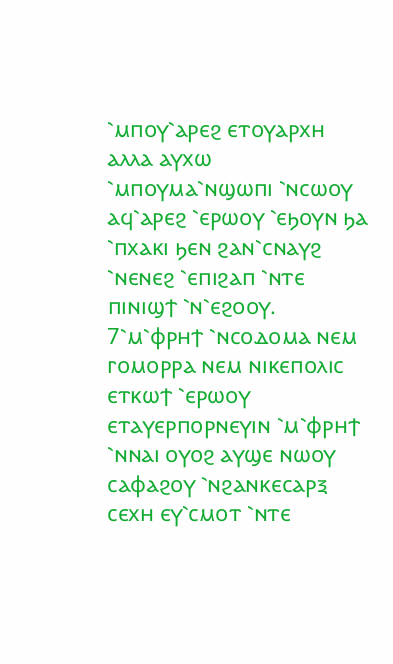⳿ⲙⲡⲟⲩ⳿ⲁⲣⲉϩ ⲉⲧⲟⲩⲁⲣⲭⲏ ⲁⲗⲗⲁ ⲁⲩⲭⲱ ⳿ⲙⲡⲟⲩⲙⲁ⳿ⲛϣⲱⲡⲓ ⳿ⲛⲥⲱⲟⲩ ⲁϥ⳿ⲁⲣⲉϩ ⳿ⲉⲣⲱⲟⲩ ⳿ⲉϧⲟⲩⲛ ϧⲁ ⳿ⲡⲭⲁⲕⲓ ϧⲉⲛ ϩⲁⲛ⳿ⲥⲛⲁⲩϩ ⳿ⲛⲉⲛⲉϩ ⳿ⲉⲡⲓϩⲁⲡ ⳿ⲛⲧⲉ ⲡⲓⲛⲓϣϯ ⳿ⲛ⳿ⲉϩⲟⲟⲩ.
7⳿ⲙ⳿ⲫⲣⲏϯ ⳿ⲛⲥⲟⲇⲟⲙⲁ ⲛⲉⲙ ⲅⲟⲙⲟⲣⲣⲁ ⲛⲉⲙ ⲛⲓⲕⲉⲡⲟⲗⲓⲥ ⲉⲧⲕⲱϯ ⳿ⲉⲣⲱⲟⲩ ⲉⲧⲁⲩⲉⲣⲡⲟⲣⲛⲉⲩⲓⲛ ⳿ⲙ⳿ⲫⲣⲏϯ ⳿ⲛⲛⲁⲓ ⲟⲩⲟϩ ⲁⲩϣⲉ ⲛⲱⲟⲩ ⲥⲁⲫⲁϩⲟⲩ ⳿ⲛϩⲁⲛⲕⲉⲥⲁⲣⲝ ⲥⲉⲭⲏ ⲉⲩ⳿ⲥⲙⲟⲧ ⳿ⲛⲧⲉ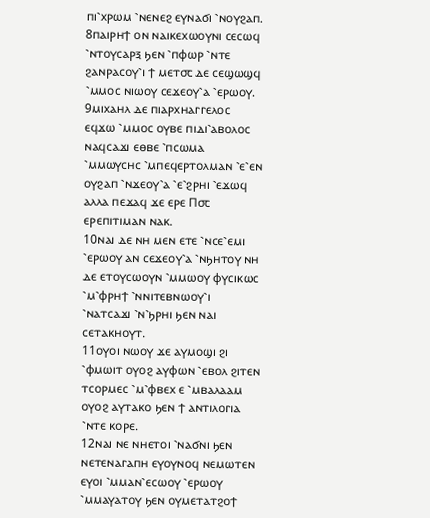ⲡⲓ⳿ⲭⲣⲱⲙ ⳿ⲛⲉⲛⲉϩ ⲉⲩⲛⲁϭⲓ ⳿ⲛⲟⲩϩⲁⲡ.
8ⲡⲁⲓⲣⲏϯ ⲟⲛ ⲛⲁⲓⲕⲉⲭⲱⲟⲩⲛⲓ ⲥⲉⲥⲱϥ ⳿ⲛⲧⲟⲩⲥⲁⲣⲝ ϧⲉⲛ ⳿ⲡⲫⲱⲣ ⳿ⲛⲧⲉ ϩⲁⲛⲣⲁⲥⲟⲩ⳿ⲓ ϯ ⲙⲉⲧ⳪ ⲇⲉ ⲥⲉϣⲱϣϥ ⳿ⲙⲙⲟⲥ ⲛⲓⲱⲟⲩ ⲥⲉϫⲉⲟⲩ⳿ⲁ ⳿ⲉⲣⲱⲟⲩ.
9ⲙⲓⲭⲁⲏⲗ ⲇⲉ ⲡⲓⲁⲣⲭⲏⲁⲅⲅⲉⲗⲟⲥ ⲉϥϫⲱ ⳿ⲙⲙⲟⲥ ⲟⲩⲃⲉ ⲡⲓⲇⲓ⳿ⲁⲃⲟⲗⲟⲥ ⲛⲁϥⲥⲁϫⲓ ⲉⲑⲃⲉ ⳿ⲡⲥⲱⲙⲁ ⳿ⲙⲙⲱⲩⲥⲏⲥ ⳿ⲙⲡⲉϥⲉⲣⲧⲟⲗⲙⲁⲛ ⳿ⲉ⳿ⲉⲛ ⲟⲩϩⲁⲡ ⳿ⲛϫⲉⲟⲩ⳿ⲁ ⳿ⲉ⳿ϩⲣⲏⲓ ⳿ⲉϫⲱϥ ⲁⲗⲗⲁ ⲡⲉϫⲁϥ ϫⲉ ⲉⲣⲉ Ⲡ⳪ ⲉⲣⲉⲡⲓⲧⲓⲙⲁⲛ ⲛⲁⲕ.
10ⲛⲁⲓ ⲇⲉ ⲛⲏ ⲙⲉⲛ ⲉⲧⲉ ⳿ⲛⲥⲉ⳿ⲉⲙⲓ ⳿ⲉⲣⲱⲟⲩ ⲁⲛ ⲥⲉϫⲉⲟⲩ⳿ⲁ ⳿ⲛϧⲏⲧⲟⲩ ⲛⲏ ⲇⲉ ⲉⲧⲟⲩⲥⲱⲟⲩⲛ ⳿ⲙⲙⲱⲟⲩ ⲫⲩⲥⲓⲕⲱⲥ ⳿ⲙ⳿ⲫⲣⲏϯ ⳿ⲛⲛⲓⲧⲉⲃⲛⲱⲟⲩ⳿ⲓ ⳿ⲛⲁⲧⲥⲁϫⲓ ⳿ⲛ⳿ϧⲣⲏⲓ ϧⲉⲛ ⲛⲁⲓ ⲥⲉⲧⲁⲕⲏⲟⲩⲧ.
11ⲟⲩⲟⲓ ⲛⲱⲟⲩ ϫⲉ ⲁⲩⲙⲟϣⲓ ϩⲓ ⳿ⲫⲙⲱⲓⲧ ⲟⲩⲟϩ ⲁⲩⲫⲱⲛ ⳿ⲉⲃⲟⲗ ϩⲓⲧⲉⲛ ⲧⲥⲟⲣⲙⲉⲥ ⳿ⲙ⳿ⲫⲃⲉⲭ ⲉ ⳿ⲙⲃⲁⲗⲁⲁⲙ ⲟⲩⲟϩ ⲁⲩⲧⲁⲕⲟ ϧⲉⲛ ϯ ⲁⲛⲧⲓⲗⲟⲅⲓⲁ ⳿ⲛⲧⲉ ⲕⲟⲣⲉ.
12ⲛⲁⲓ ⲛⲉ ⲛⲏⲉⲧⲟⲓ ⳿ⲛⲁϭⲛⲓ ϧⲉⲛ ⲛⲉⲧⲉⲛⲁⲅⲁⲡⲏ ⲉⲩⲟⲩⲛⲟϥ ⲛⲉⲙⲱⲧⲉⲛ ⲉⲩⲟⲓ ⳿ⲙⲙⲁⲛ⳿ⲉⲥⲱⲟⲩ ⳿ⲉⲣⲱⲟⲩ ⳿ⲙⲙⲁⲩⲁⲧⲟⲩ ϧⲉⲛ ⲟⲩⲙⲉⲧⲁⲧϩⲟϯ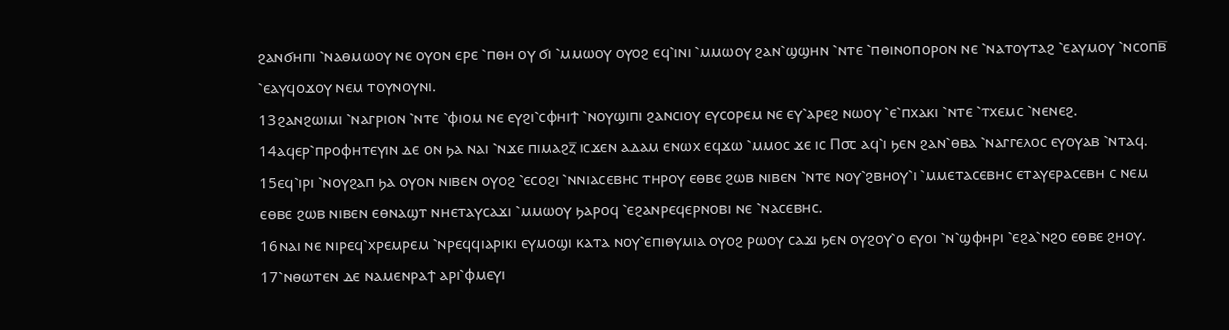ϩⲁⲛϭⲏⲡⲓ ⳿ⲛⲁⲑⲙⲱⲟⲩ ⲛⲉ ⲟⲩⲟⲛ ⲉⲣⲉ ⳿ⲡⲑⲏ ⲟⲩ ϭⲓ ⳿ⲙⲙⲱⲟⲩ ⲟⲩⲟϩ ⲉϥ⳿ⲓⲛⲓ ⳿ⲙⲙⲱⲟⲩ ϩⲁⲛ⳿ϣϣⲏⲛ ⳿ⲛⲧⲉ ⳿ⲡⲑⲓⲛⲟⲡⲟⲣⲟⲛ ⲛⲉ ⳿ⲛⲁⲧⲟⲩⲧⲁϩ ⳿ⲉⲁⲩⲙⲟⲩ ⳿ⲛⲥⲟⲡⲃ̅ ⳿ⲉⲁⲩϥⲟϫⲟⲩ ⲛⲉⲙ ⲧⲟⲩⲛⲟⲩⲛⲓ.
13ϩⲁⲛϩⲱⲓⲙⲓ ⳿ⲛⲁⲅⲣⲓⲟⲛ ⳿ⲛⲧⲉ ⳿ⲫⲓⲟⲙ ⲛⲉ ⲉⲩϩⲓ⳿ⲥⲫⲏⲓϯ ⳿ⲛⲟⲩϣⲓⲡⲓ ϩⲁⲛⲥⲓⲟⲩ ⲉⲩⲥⲟⲣⲉⲙ ⲛⲉ ⲉⲩ⳿ⲁⲣⲉϩ ⲛⲱⲟⲩ ⳿ⲉ⳿ⲡⲭⲁⲕⲓ ⳿ⲛⲧⲉ ⳿ⲧⲭⲉⲙⲥ ⳿ⲛⲉⲛⲉϩ.
14ⲁϥⲉⲣ⳿ⲡⲣⲟⲫⲏⲧⲉⲩⲓⲛ ⲇⲉ ⲟⲛ ϧⲁ ⲛⲁⲓ ⳿ⲛϫⲉ ⲡⲓⲙⲁϩⲍ̅ ⲓⲥϫⲉⲛ ⲁⲇⲁⲙ ⲉⲛⲱⲭ ⲉϥϫⲱ ⳿ⲙⲙⲟⲥ ϫⲉ ⲓⲥ Ⲡ⳪ ⲁϥ⳿ⲓ ϧⲉⲛ ϩⲁⲛ⳿ⲑⲃⲁ ⳿ⲛⲁⲅⲅⲉⲗⲟⲥ ⲉⲩⲟⲩⲁⲃ ⳿ⲛⲧⲁϥ.
15ⲉϥ⳿ⲓⲣⲓ ⳿ⲛⲟⲩϩⲁⲡ ϧⲁ ⲟⲩⲟⲛ ⲛⲓⲃⲉⲛ ⲟⲩⲟϩ ⳿ⲉⲥⲟϩⲓ ⳿ⲛⲛⲓⲁⲥⲉⲃⲏⲥ ⲧⲏⲣⲟⲩ ⲉⲑⲃⲉ ϩⲱⲃ ⲛⲓⲃⲉⲛ ⳿ⲛⲧⲉ ⲛⲟⲩ⳿ϩⲃⲏⲟⲩ⳿ⲓ ⳿ⲙⲙⲉⲧⲁⲥⲉⲃⲏⲥ ⲉⲧⲁⲩⲉⲣⲁⲥⲉⲃⲏ ⲥ ⲛⲉⲙ ⲉⲑⲃⲉ ϩⲱⲃ ⲛⲓⲃⲉⲛ ⲉⲑⲛⲁϣⲧ ⲛⲏⲉⲧⲁⲩⲥⲁϫⲓ ⳿ⲙⲙⲱⲟⲩ ϧⲁⲣⲟϥ ⳿ⲉϩⲁⲛⲣⲉϥⲉⲣⲛⲟⲃⲓ ⲛⲉ ⳿ⲛⲁⲥⲉⲃⲏⲥ.
16ⲛⲁⲓ ⲛⲉ ⲛⲓⲣⲉϥ⳿ⲭⲣⲉⲙⲣⲉⲙ ⳿ⲛⲣⲉϥϥⲓⲁⲣⲓⲕⲓ ⲉⲩⲙⲟϣⲓ ⲕⲁⲧⲁ ⲛⲟⲩ⳿ⲉⲡⲓⲑⲩⲙⲓⲁ ⲟⲩⲟϩ ⲣⲱⲟⲩ ⲥⲁϫⲓ ϧⲉⲛ ⲟⲩϩⲟⲩ⳿ⲟ ⲉⲩⲟⲓ ⳿ⲛ⳿ϣⲫⲏⲣⲓ ⳿ⲉϩⲁ⳿ⲛϩⲟ ⲉⲑⲃⲉ ϩⲏⲟⲩ.
17⳿ⲛⲑⲱⲧⲉⲛ ⲇⲉ ⲛⲁⲙⲉⲛⲣⲁϯ ⲁⲣⲓ⳿ⲫⲙⲉⲩⲓ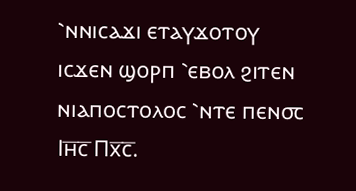⳿ⲛⲛⲓⲥⲁϫⲓ ⲉⲧⲁⲩϫⲟⲧⲟⲩ ⲓⲥϫⲉⲛ ϣⲟⲣⲡ ⳿ⲉⲃⲟⲗ ϩⲓⲧⲉⲛ ⲛⲓⲁⲡⲟⲥⲧⲟⲗⲟⲥ ⳿ⲛⲧⲉ ⲡⲉⲛ⳪ Ⲓⲏ̅ⲥ̅ Ⲡⲭ̅ⲥ̅.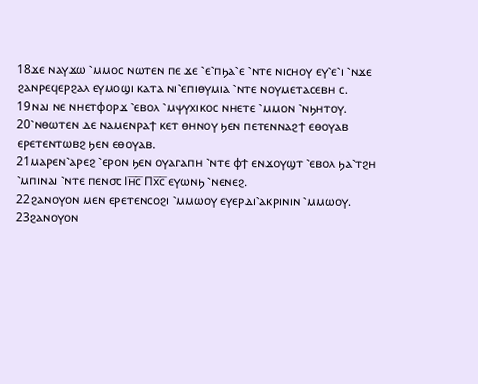18ϫⲉ ⲛⲁⲩϫⲱ ⳿ⲙⲙⲟⲥ ⲛⲱⲧⲉⲛ ⲡⲉ ϫⲉ ⳿ⲉ⳿ⲡϧⲁ⳿ⲉ ⳿ⲛⲧⲉ ⲛⲓⲥⲏⲟⲩ ⲉⲩ⳿ⲉ⳿ⲓ ⳿ⲛϫⲉ ϩⲁⲛⲣⲉϥⲉⲣϩⲁⲗ ⲉⲩⲙⲟϣⲓ ⲕⲁⲧⲁ ⲛⲓ⳿ⲉⲡⲓⲑⲩⲙⲓⲁ ⳿ⲛⲧⲉ ⲛⲟⲩⲙⲉⲧⲁⲥⲉⲃⲏ ⲥ.
19ⲛⲁⲓ ⲛⲉ ⲛⲏⲉⲧⲫⲟⲣϫ ⳿ⲉⲃⲟⲗ ⳿ⲙⲯⲩⲭⲓⲕⲟⲥ ⲛⲏⲉⲧⲉ ⳿ⲙⲙⲟⲛ ⳿ⲛϧⲏⲧⲟⲩ.
20⳿ⲛⲑⲱⲧⲉⲛ ⲇⲉ ⲛⲁⲙⲉⲛⲣⲁϯ ⲕⲉⲧ ⲑⲏⲛⲟⲩ ϧⲉⲛ ⲡⲉⲧⲉⲛⲛⲁϩϯ ⲉⲑⲟⲩⲁⲃ ⲉⲣⲉⲧⲉⲛⲧⲱⲃϩ ϧⲉⲛ ⲉⲑⲟⲩⲁⲃ.
21ⲙⲁⲣⲉⲛ⳿ⲁⲣⲉϩ ⳿ⲉⲣⲟⲛ ϧⲉⲛ ⲟⲩⲁⲅⲁⲡⲏ ⳿ⲛⲧⲉ ⲫϯ ⲉⲛϫⲟⲩϣⲧ ⳿ⲉⲃⲟⲗ ϧⲁ⳿ⲧϩⲏ ⳿ⲙⲡⲓⲛⲁⲓ ⳿ⲛⲧⲉ ⲡⲉⲛ⳪ Ⲓⲏ̅ⲥ̅ Ⲡⲭ̅ⲥ̅ ⲉⲩⲱⲛϧ ⳿ⲛⲉⲛⲉϩ.
22ϩⲁⲛⲟⲩⲟⲛ ⲙⲉⲛ ⲉⲣⲉⲧⲉⲛⲥⲟϩⲓ ⳿ⲙⲙⲱⲟⲩ ⲉⲩⲉⲣⲇⲓ⳿ⲁⲕⲣⲓⲛⲓⲛ ⳿ⲙⲙⲱⲟⲩ.
23ϩⲁⲛⲟⲩⲟⲛ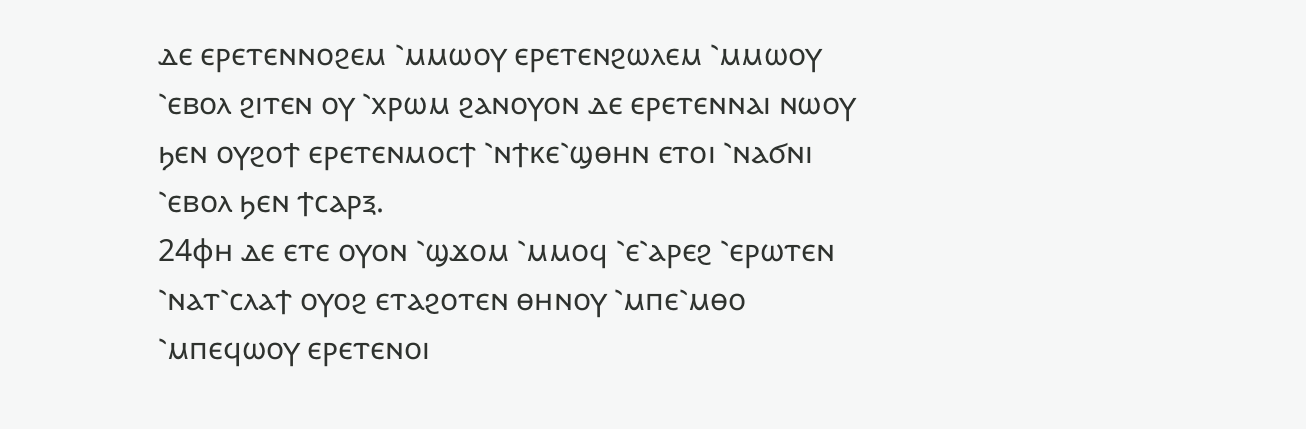ⲇⲉ ⲉⲣⲉⲧⲉⲛⲛⲟϩⲉⲙ ⳿ⲙⲙⲱⲟⲩ ⲉⲣⲉⲧⲉⲛϩⲱⲗⲉⲙ ⳿ⲙⲙⲱⲟⲩ ⳿ⲉⲃⲟⲗ ϩⲓⲧⲉⲛ ⲟⲩ ⳿ⲭⲣⲱⲙ ϩⲁⲛⲟⲩⲟⲛ ⲇⲉ ⲉⲣⲉⲧⲉⲛⲛⲁⲓ ⲛⲱⲟⲩ ϧⲉⲛ ⲟⲩϩⲟϯ ⲉⲣⲉⲧⲉⲛⲙⲟⲥϯ ⳿ⲛϯⲕⲉ⳿ϣⲑⲏⲛ ⲉⲧⲟⲓ ⳿ⲛⲁϭⲛⲓ ⳿ⲉⲃⲟⲗ ϧⲉⲛ ϯⲥⲁⲣⲝ.
24ⲫⲏ ⲇⲉ ⲉⲧⲉ ⲟⲩⲟⲛ ⳿ϣϫⲟⲙ ⳿ⲙⲙⲟϥ ⳿ⲉ⳿ⲁⲣⲉϩ ⳿ⲉⲣⲱⲧⲉⲛ ⳿ⲛⲁⲧ⳿ⲥⲗⲁϯ ⲟⲩⲟϩ ⲉⲧⲁϩⲟⲧⲉⲛ ⲑⲏⲛⲟⲩ ⳿ⲙⲡⲉ⳿ⲙⲑⲟ ⳿ⲙⲡⲉϥⲱⲟⲩ ⲉⲣⲉⲧⲉⲛⲟⲓ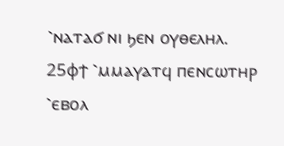⳿ⲛⲁⲧⲁϭ ⲛⲓ ϧⲉⲛ ⲟⲩⲑⲉⲗⲏⲗ.
25ⲫϯ ⳿ⲙⲙⲁⲩⲁⲧϥ ⲡⲉⲛⲥⲱⲧⲏⲣ ⳿ⲉⲃⲟⲗ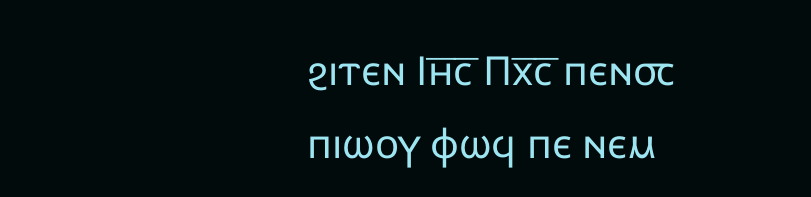ϩⲓⲧⲉⲛ Ⲓⲏ̅ⲥ̅ Ⲡⲭ̅ⲥ̅ ⲡⲉⲛ⳪ ⲡⲓⲱⲟⲩ ⲫⲱϥ ⲡⲉ ⲛⲉⲙ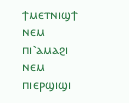ϯⲙⲉⲧⲛⲓϣϯ ⲛⲉⲙ ⲡⲓ⳿ⲁⲙⲁϩⲓ ⲛⲉⲙ ⲡⲓⲉⲣϣⲓϣⲓ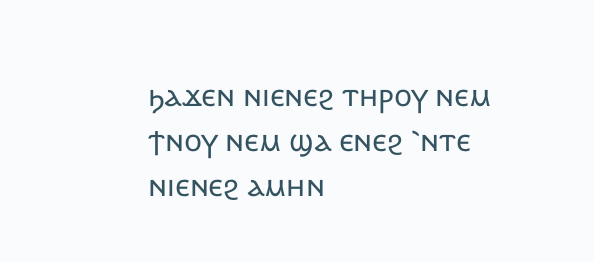ϧⲁϫⲉⲛ ⲛⲓⲉⲛⲉϩ ⲧⲏⲣⲟⲩ ⲛⲉⲙ ϯⲛⲟⲩ ⲛⲉⲙ ϣⲁ ⲉⲛⲉϩ ⳿ⲛⲧⲉ ⲛⲓⲉⲛⲉϩ ⲁⲙⲏⲛ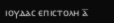ⲓⲟⲩⲇⲁⲥ ⲉⲡⲓⲥⲧⲟⲗⲏ ⲁ̅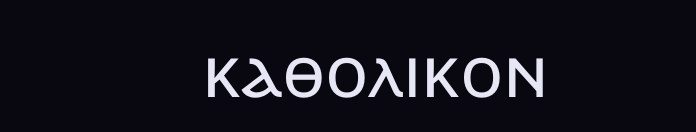ⲕⲁⲑⲟⲗⲓⲕⲟⲛ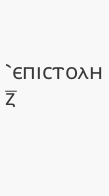⳿ⲉⲡⲓⲥⲧⲟⲗⲏ ⲍ̅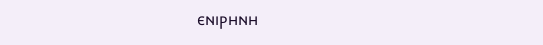ⲉⲛⲓⲣⲏⲛⲏ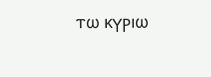ⲧⲱ ⲕⲩⲣⲓⲱ